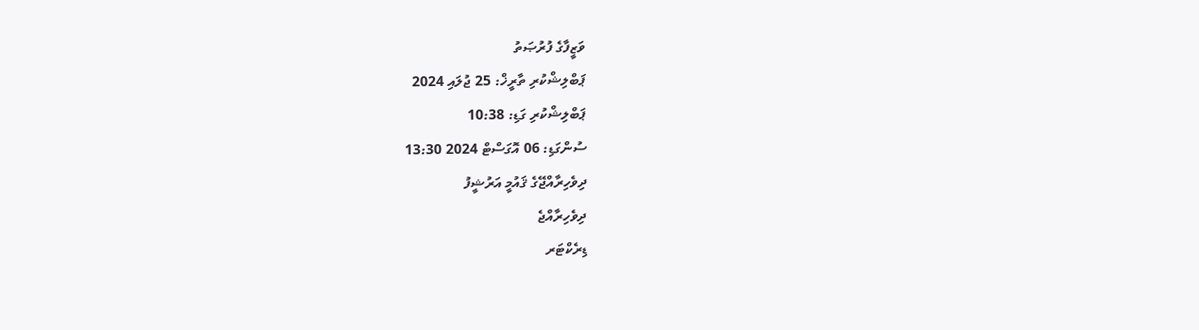ވަޒީފާގެ ފުރުޞަތު
ޕަބްލިޝްކުރި ތާރީޚް: 25 ޖުލައި 2024
ޕަބްލިޝްކުރި ގަޑި: 10:38
ސުންގަޑި: 06 އޮގަސްޓް 2024 13:30
ދިވެހިރާއްޖޭގެ ޤައުމީ އަރުޝީފު
ދިވެހިރާއްޖެ
ޑިރެކްޓަރ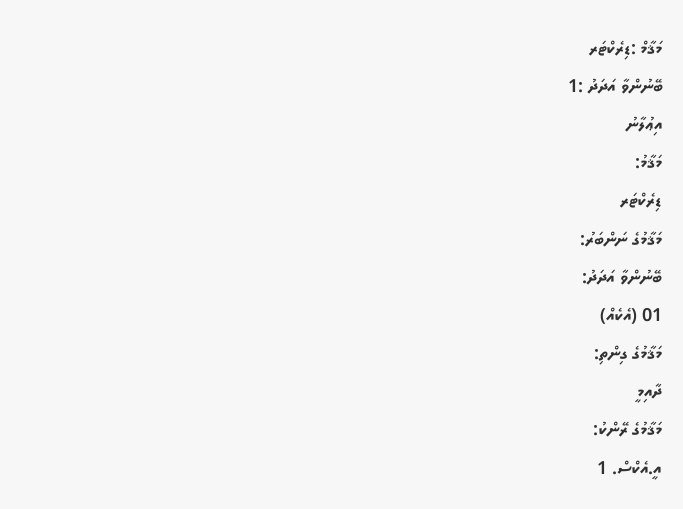މަޤާމް :ޑިރެކްޓަރ
ބޭނުންވާ އަދަދު :1
އިޢުލާނު
މަޤާމު:
ޑިރެކްޓަރ
މަޤާމުގެ ނަންބަރު:
ބޭނުންވާ އަދަދު:
01 (އެކެއް)
މަޤާމުގެ ގިންތި:
ދާއިމީ
މަޤާމުގެ ރޭންކު:
އީ.އެކްސް. 1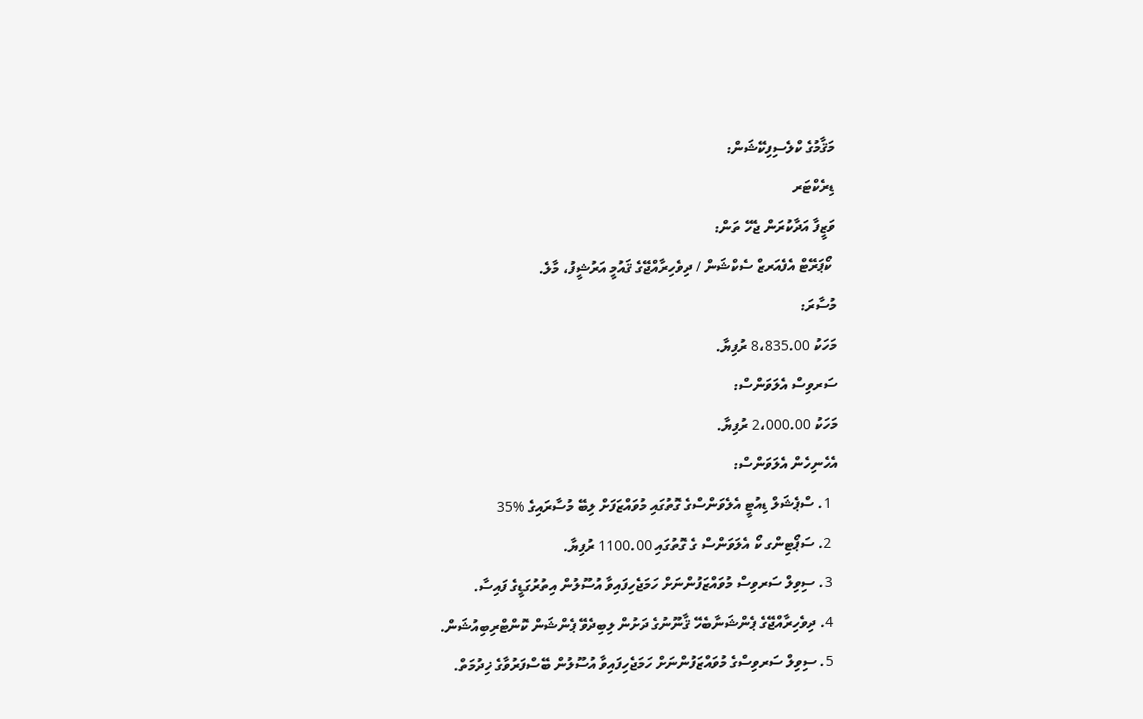މަޤާމުގެ ކްލެސިފިކޭޝަން:
ޑިރެކްޓަރ
ވަޒީފާ އަދާކުރަން ޖެހޭ ތަން:
 ކޯޕަރޭޓް އެފެއަރޒް ސެކްޝަން / ދިވެހިރާއްޖޭގެ ޤައުމީ އަރުޝީފު، މާލެ.
މުސާރަ:
މަހަކު 8،835.00 ރުފިޔާ.
ސަރވިސް އެލަވަންސް:
މަހަކު 2،000.00 ރުފިޔާ.
އެހެނިހެން އެލަވަންސް:
  1. ސްޕެޝަލް ޑިއުޓީ އެލެވަންސްގެ ގޮތުގައި މުވައްޒަފަށް ލިބޭ މުސާރައިގެ %35
  2. ސަޕޯޓިންގ ކޯ އެލަވަންސް ގެ ގޮތުގައި 1100.00 ރުފިޔާ.
  3. ސިވިލް ސަރވިސް މުވައްޒަފުންނަށް ހަމަޖެހިފައިވާ އުސޫލުން އިތުރުގަޑީގެ ފައިސާ.
  4. ދިވެހިރާއްޖޭގެ ޕެންޝަނާބެހޭ ޤާނޫނުގެ ދަށުން ލިބިދެވޭ ޕެންޝަން ކޮންޓްރިބިއުޝަން.
  5. ސިވިލް ސަރވިސްގެ މުވައްޒަފުންނަށް ހަމަޖެހިފައިވާ އުސޫލުން ބޭސްފަރުވާގެ ޚިދުމަތް.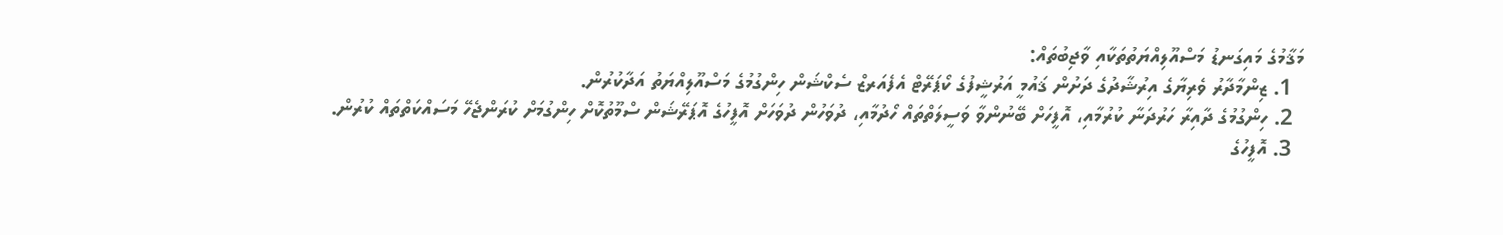މަޤާމުގެ މައިގަނޑު މަސްއޫލިއްޔަތުތަކާއި ވާޖިބުތައް:
  1. ޒިންމާދާރު ވެރިޔާގެ އިރުޝާދުގެ ދަށުން ޤައުމީ އަރުޝީފުގެ ކޯޕަރޭޓް އެފެއަރޒް ސެކްޝަން ހިންގުމުގެ މަސްއޫލިއްޔަތު އަދާކުރުން.
  2. ހިންގުމުގެ ދާއިރާ ހަރުދަނާ ކުރުމާއި، އޮފީހަށް ބޭނުންވާ ވަސީލަތްތައް ހޯދުމާއި، ދުވަހުން ދުވަހަށް އޮފީހުގެ އޮޕަރޭޝަން ސްމޫތުކޮށް ހިންގުމަށް ކުރަންޖެހޭ މަސައްކަތްތައް ކުރުން.
  3. އޮފީހުގެ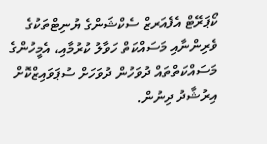ކޯޕަރޭޓް އެފެއަރޒް ސެކްޝަންގެ ޔުނިޓްތަކުގެ ވެރިންނާއި މަސައްކަތް ހަވާލު ކުރުމާއި، އެމީހުންގެ މަސައްކަތްތައް ދުވަހުން ދުވަހަށް ސުޕަވައިޒްކޮށް އިރުޝާދު ދިނުން.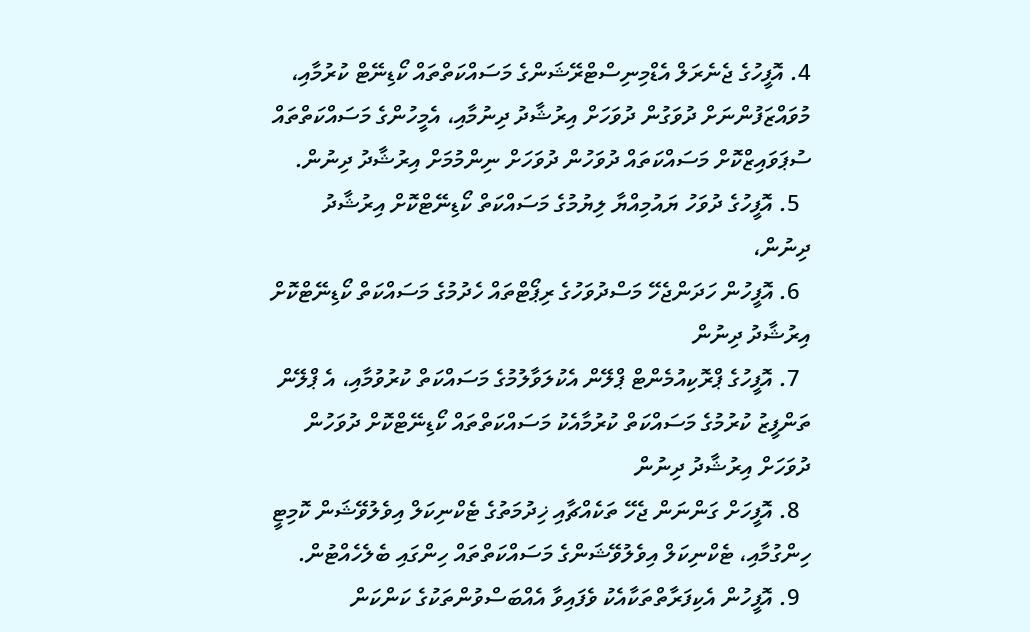4. އޮފީހުގެ ޖެނެރަލް އެޑްމިނިސްޓްރޭޝަންގެ މަސައްކަތްތައް ކޯޑިނޭޓް ކުރުމާއި، މުވައްޒަފުންނަށް ދުވަގުން ދުވަހަށް އިރުޝާދު ދިނުމާއި، އެމީހުންގެ މަސައްކަތްތައް ސުޕަވައިޒްކޮށް މަސައްކަތައް ދުވަހުން ދުވަހަށް ނިންމުމަށް އިރުޝާދު ދިނުން.
  5. އޮފީހުގެ ދުވަހު ޔައުމިއްޔާ ލިޔުމުގެ މަސައްކަތް ކޯޑިނޭޓްކޮށް އިރުޝާދު ދިނުން،
  6. އޮފީހުން ހަދަންޖެހޭ މަސްދުވަހުގެ ރިޕޯޓްތައް ހެދުމުގެ މަސައްކަތް ކޯޑިނޭޓްކޮށް އިރުޝާދު ދިނުން
  7. އޮފީހުގެ ޕްރޮކިއުމެންޓް ޕްލޭން އެކުލަވާލުމުގެ މަސައްކަތް ކުރުވުމާއި، އެ ޕްލޭން ތަންފީޒު ކުރުމުގެ މަސައްކަތް ކުރުމާއެކު މަސައްކަތްތައް ކޯޑިނޭޓްކޮށް ދުވަހުން ދުވަހަށް އިރުޝާދު ދިނުން
  8. އޮފީހަށް ގަންނަން ޖެހޭ ތަކެއްޗާއި ޚިދުމަތުގެ ޓެކްނިކަލް އިވެލުވޭޝަން ކޮމިޓީ ހިންގުމާއި، ޓެކްނިކަލް އިވެލުވޭޝަންގެ މަސައްކަތްތައް ހިންގައި ބެލެހެއްޓުން.
  9. އޮފީހުން އެކިފަރާތްތަކާއެކު ވެފައިވާ އެއްބަސްވުންތަކުގެ ކަންކަން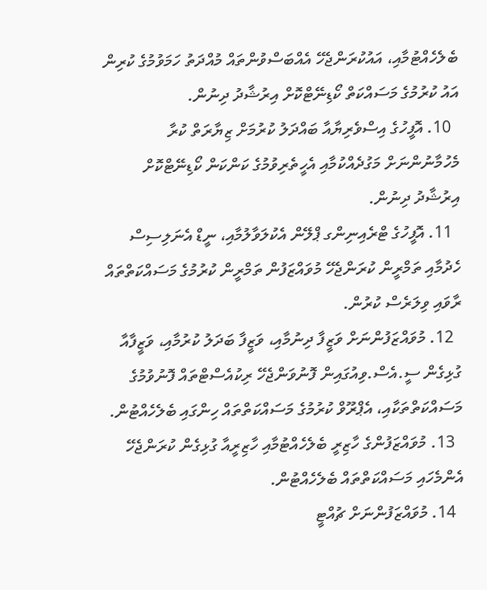ބެލެހެއްޓުމާއި، އައުކުރަންޖެހޭ އެއްބަސްވުންތައް މުއްދަތު ހަމަވުމުގެ ކުރިން އައު ކުރުމުގެ މަސައްކަތް ކޯޑިނޭޓްކޮށް އިރުޝާދު ދިނުން.
  10. އޮފީހުގެ އިސްވެރިޔާއާ ބައްދަލު ކުރުމަށް ޒިޔާރަތް ކުރާ މެހުމާނުންނަށް މަގުދެއްކުމާއި އެހީތެރިވުމުގެ ކަންކަން ކޯޑިނޭޓްކޮށް އިރުޝާދު ދިނުން.
  11. އޮފީހުގެ ޓްރެއިނިންގ ޕްލޭން އެކުލަވާލުމާއި، ނީޑް އެނަލިސިސް ހެދުމާއި ތަމްރީން ކުރަންޖެހޭ މުވައްޒަފުން ތަމްރީން ކުރުމުގެ މަސައްކަތްތައް ރާވައި ވިލަރެސް ކުރުން.
  12. މުވައްޒަފުންނަށް ވަޒީފާ ދިނުމާއި، ވަޒީފާ ބަދަލު ކުރުމާއި، ވަޒީފާއާ ގުޅިގެން ސީ.އެސް.ވިއުގައިން ފޮނުވަންޖެހޭ ރިކުއެސްޓްތައް ފޮނުވުމުގެ މަސައްކަތްތަކާއި، އެޕްރޫވް ކުރުމުގެ މަސައްކަތްތައް ހިންގައި ބެލެހެއްޓުން.
  13. މުވައްޒަފުންގެ ހާޒިރީ ބެލެހެއްޓުމާއި ހާޒިރީއާ ގުޅިގެން ކުރަންޖެހޭ އެންމެހައި މަސައްކަތްތައް ބެލެހެއްޓުން.
  14. މުވައްޒަފުންނަށް ޗުއްޓީ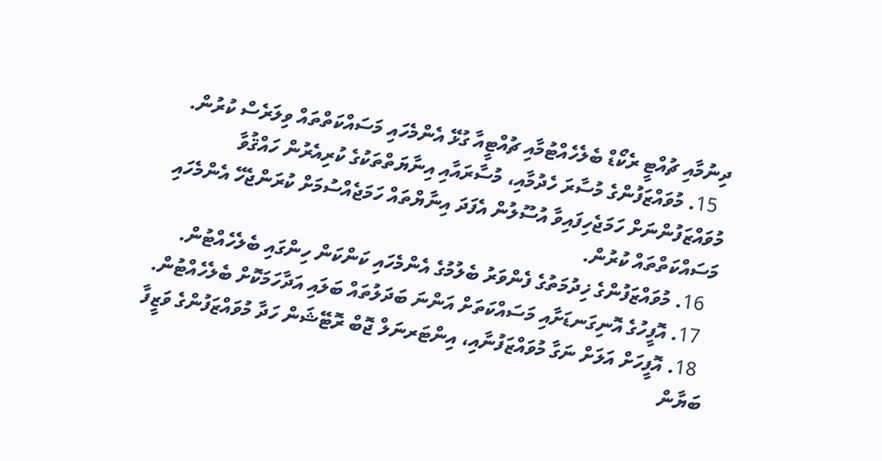ދިނުމާއި ޗުއްޓީ ރެކޯޑް ބެލެހެއްޓުމާއި ޗުއްޓީއާ ގުޅޭ އެންމެހައި މަސައްކަތްތައް ވިލަރެސް ކުރުން.
  15. މުވައްޒަފުންގެ މުސާރަ ހެދުމާއި، މުސާރައާއި އިނާޔަތްތަކުގެ ކުރިއެރުން ހައްޤުވާ މުވައްޒަފުންނަށް ހަމަޖެހިފައިވާ އުސޫލުން އެފަދަ އިނާޔްތައް ހަމަޖެއްސުމަށް ކުރަންޖެހޭ އެންމެހައި މަސައްކަތްތައް ކުރުން.
  16. މުވައްޒަފުންގެ ޚިދުމަތުގެ ފެންވަރު ބެލުމުގެ އެންމެހައި ކަންކަން ހިންގައި ބެލެހެއްޓުން.
  17. އޮފީހުގެ އޮނިގަނޑަށާއި މަސައްކަތަށް އަންނަ ބަދަލުތައް ބަލައި އަދާހަމަކޮށް ބެލެހެއްޓުން.
  18. އޮފީހަށް އަލަށް ނަގާ މުވައްޒަފުނާއި، އިންޓަރނަލް ޖޮބް ރޮޓޭޝަން ހަދާ މުވައްޒަފުންގެ ވަޒީފާ ބަޔާން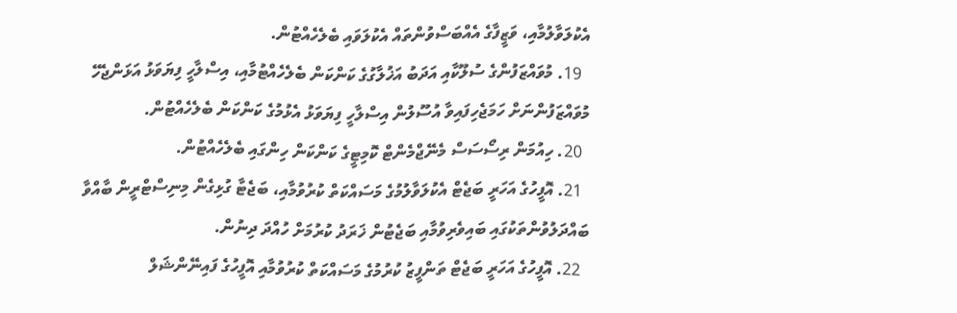އެކުލަވާލުމާއި، ވަޒީފާގެ އެއްބަސްވުންތައް އެކުލަވައި ބެލެހެއްޓުން.
  19. މުވައްޒަފުންގެ ސުލޫކާއި އަދަބު އަޚުލާގުގެ ކަންކަން ބެލެހެއްޓުމާއި، އިސްލާހީ ފިޔަވަޅު އަޅަންޖެހޭ މުވައްޒަފުންނަށް ހަމަޖެހިފައިވާ އުސޫލުން އިސްލާހީ ފިޔަވަޅު އެޅުމުގެ ކަންކަން ބެލެހެއްޓުން.
  20. ހިއުމަން ރިސޯސަސް މެނޭޖްމެންޓް ކޮމިޓީގެ ކަންކަން ހިންގައި ބެލެހެއްޓުން.
  21. އޮފީހުގެ އަހަރީ ބަޖެޓް އެކުލަވާލުމުގެ މަސައްކަތް ކުރުވުމާއި، ބަޖެޓާ ގުޅިގެން މިނިސްޓްރީން ބާއްވާ ބައްދަލުވުންތަކުގައި ބައިވެރިވުމާއި ބަޖެޓުން ޚަރަދު ކުރުމަށް ހުއްދަ ދިނުން.
  22. އޮފީހުގެ އަހަރީ ބަޖެޓް ތަންފީޒު ކުރުމުގެ މަސައްކަތް ކުރުވުމާއި އޮފީހުގެ ފައިނޭންޝަލް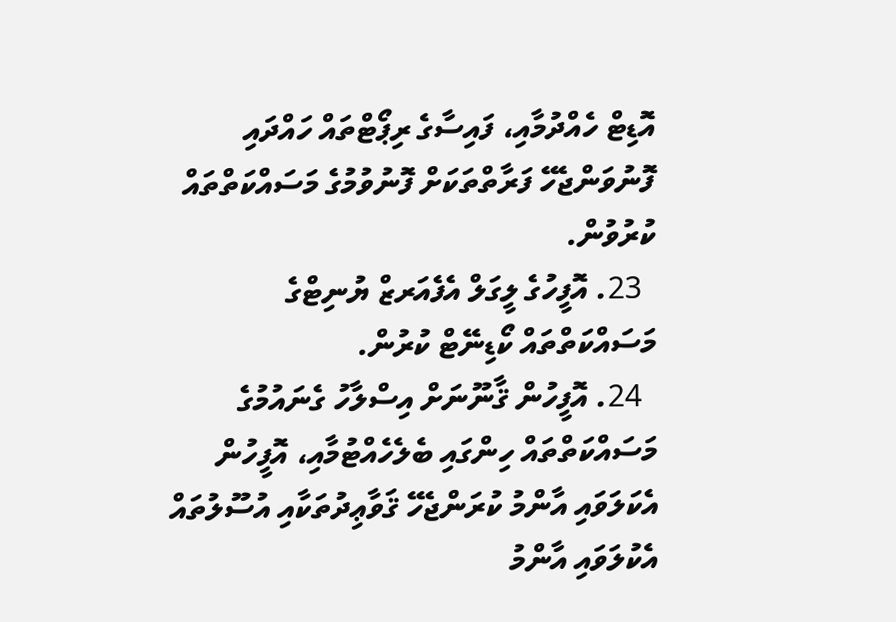އޮޑިޓް ހެއްދުމާއި، ފައިސާގެ ރިޕޯޓްތައް ހައްދައި ފޮނުވަންޖެހޭ ފަރާތްތަކަށް ފޮނުވުމުގެ މަސައްކަތްތައް ކުރުވުން.
  23. އޮފީހުގެ ލީގަލް އެފެއަރޒް ޔުނިޓްގެ މަސައްކަތްތައް ކޯޑިނޭޓް ކުރުން.
  24. އޮފީހުން ޤާނޫނަށް އިސްލާހު ގެނައުމުގެ މަސައްކަތްތައް ހިންގައި ބެލެހެއްޓުމާއި، އޮފީހުން އެކަލަވައި އާންމު ކުރަންޖެހޭ ޤަވާޢިދުތަކާއި އުސޫލުތައް އެކުލަވައި އާންމު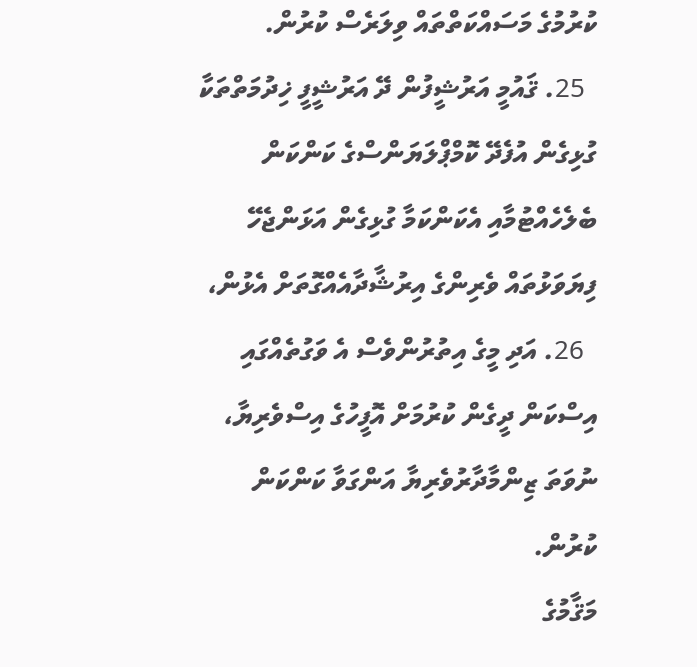ކުރުމުގެ މަސައްކަތްތައް ވިލަރެސް ކުރުން.
  25. ޤައުމީ އަރުޝީފުން ދޭ އަރުޝީފީ ޚިދުމަތްތަކާ ގުޅިގެން އުފެދޭ ކޮމްޕްލަޔަންސްގެ ކަންކަން ބެލެހެއްޓުމާއި އެކަންކަމާ ގުޅިގެން އަޅަންޖެހޭ ފިޔަވަޅުތައް ވެރިންގެ އިރުޝާދާއެއްގޮތަށް އެޅުން،
  26. އަދި މީގެ އިތުރުންވެސް އެ ވަގުތެއްގައި އިސްކަން ދީގެން ކުރުމަށް އޮފީހުގެ އިސްވެރިޔާ، ނުވަތަ ޒިންމާދާރުވެރިޔާ އަންގަވާ ކަންކަން ކުރުން.
މަޤާމުގެ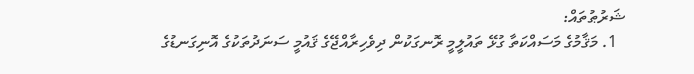ޝަރުޠުތައް:
  1. މަޤާމުގެ މަސައްކަތާ ގުޅޭ ތައުލީމީ ރޮނގަކުން ދިވެހިރާއްޖޭގެ ޤައުމީ ސަނަދުތަކުގެ އޮނިގަނޑުގެ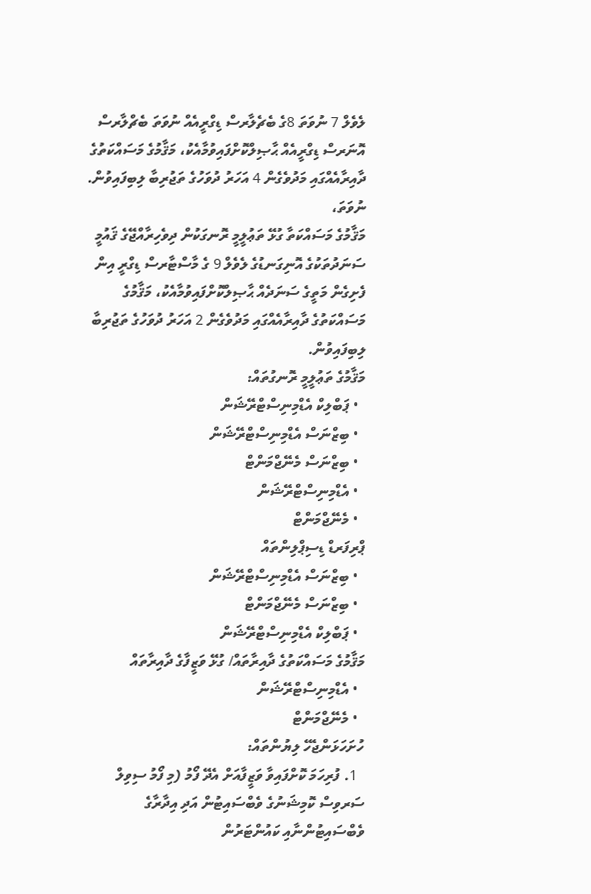ލެވެލް 7 ނުވަތަ 8ގެ ބެޗެލާރސް ޑިގްރީއެއް ނުވަތަ ބެޗްލާރސް އޮނަރސް ޑިގްރީއެއް ޙާޞިލްކޮށްފައިވުމާއެކު، މަޤާމުގެ މަސައްކަތުގެ ދާއިރާއެއްގައި މަދުވެގެން 4 އަހަރު ދުވަހުގެ ތަޖުރިބާ ލިބިފައިވުން.
ނުވަތަ،
މަޤާމުގެ މަސައްކަތާ ގުޅޭ ތަޢުލީމީ ރޮނގަކުން ދިވެހިރާއްޖޭގެ ޤައުމީ ސަނަދުތަކުގެ އޮނިގަނޑުގެ ލެވެލް 9 ގެ މާސްޓާރސް ޑިގްރީ އިން ފެށިގެން މަތީގެ ސަނަދެއް ޙާޞިލްކޮށްފައިވުމާއެކު، މަޤާމުގެ މަސައްކަތުގެ ދާއިރާއެއްގައި މަދުވެގެން 2 އަހަރު ދުވަހުގެ ތަޖުރިބާ ލިބިފައިވުން.
މަޤާމުގެ ތަޢުލީމީ ރޮނގުތައް:
  • ޕަބްލިކް އެޑްމިނިސްޓްރޭޝަން
  • ބިޒްނަސް އެޑްމިނިސްޓްރޭޝަން
  • ބިޒްނަސް މެނޭޖްމަންޓް
  • އެޑްމިނިސްޓްރޭޝަން
  • މެނޭޖްމަންޓް
ޕްރިފަރޑް ޑިސިޕްލިންތައް
  • ބިޒްނަސް އެޑްމިނިސްޓްރޭޝަން
  • ބިޒްނަސް މެނޭޖްމަންޓް
  • ޕަބްލިކް އެޑްމިނިސްޓްރޭޝަން
މަޤާމުގެ މަސައްކަތުގެ ދާއިރާތައް/ ގުޅޭ ވަޒީފާގެ ދާއިރާތައް
  • އެޑްމިނިސްޓްރޭޝަން
  • މެނޭޖްމަންޓް
ހުށަހަޅަންޖެހޭ ލިޔުންތައް:
  1. ފުރިހަމަ ކޮށްފައިވާ ވަޒީފާއަށް އެދޭ ފޯމު (މި ފޯމު ސިވިލް ސަރވިސް ކޮމިޝަނުގެ ވެބްސައިޓުން އަދި އިދާރާގެ ވެބްސައިޓުންނާއި ކައުންޓަރުން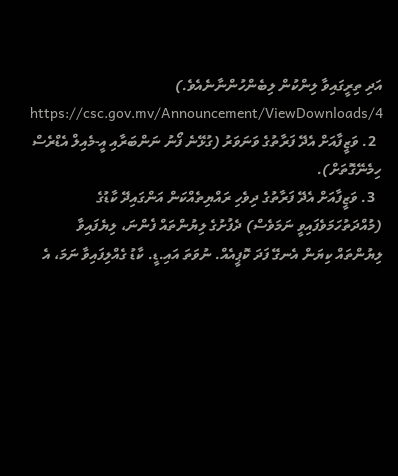އަދި ތިރީގައިވާ ލިންކުން ލިބެންހުންނާނެއެވެ.)  https://csc.gov.mv/Announcement/ViewDownloads/4
  2. ވަޒީފާއަށް އެދޭ ފަރާތުގެ ވަނަވަރު (ގުޅޭނެ ފޯނު ނަންބަރާއި އީ-މެއިލް އެޑްރެސް ހިމެނޭގޮތަށް).
  3. ވަޒީފާއަށް އެދޭ ފަރާތުގެ ދިވެހި ރައްޔިތެއްކަން އަންގައިދޭ ކާޑުގެ (މުއްދަތުހަމަވެފައިވީ ނަމަވެސް) ދެފުށުގެ ލިޔުންތައް ފެންނަ، ލިޔެފައިވާ ލިޔުންތައް ކިޔަން އެނގޭ ފަދަ ކޮޕީއެއް. ނުވަތަ އައި.ޑީ. ކާޑު ގެއްލިފައިވާ ނަމަ، އެ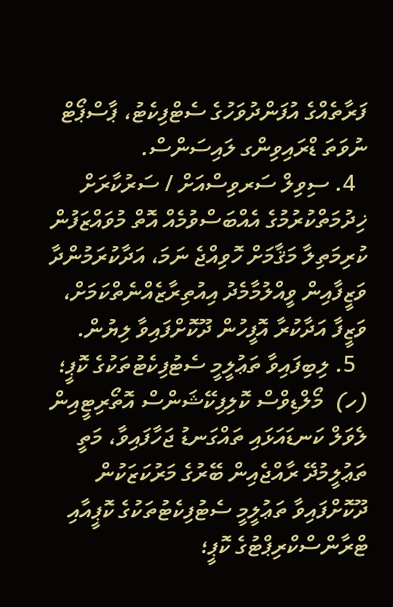ފަރާތެއްގެ އުފަންދުވަހުގެ ސެޓްފިކެޓު، ޕާސްޕޯޓް ނުވަތަ ޑްރައިވިންގ ލައިސަންސް.
  4. ސިވިލް ސަރވިސްއަށް / ސަރުކާރަށް ޚިދުމަތްކުރުމުގެ އެއްބަސްވުމެއް އޮތް މުވައްޒަފުން ކުރިމަތިލާ މަޤާމަށް ހޮވިއްޖެ ނަމަ، އަދާކުރަމުންދާ ވަޒީފާއިން ވީއްލުމާމެދު އިއުތިރާޒެއްނެތްކަމަށް، ވަޒީފާ އަދާކުރާ އޮފީހުން ދޫކޮށްފައިވާ ލިޔުން.
  5. ލިބިފައިވާ ތަޢުލީމީ ސެޓުފިކެޓުތަކުގެ ކޮޕީ؛
(ހ)  މޯލްޑިވްސް ކޮލިފިކޭޝަންސް އޮތޯރިޓީއިން ލެވަލް ކަނޑައަޅައި ތައްގަނޑު ޖަހާފައިވާ، މަތީ ތަޢުލީމުދޭ ރާއްޖެއިން ބޭރުގެ މަރުކަޒަކުން ދޫކޮށްފައިވާ ތަޢުލީމީ ސެޓުފިކެޓުތަކުގެ ކޮޕީއާއި ޓްރާންސްކްރިޕްޓުގެ ކޮޕީ؛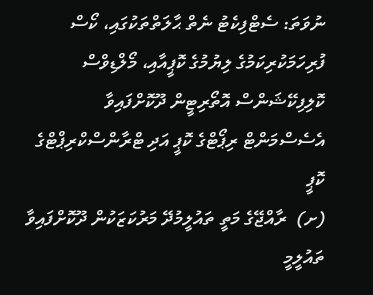ނުވަތަ: ސެޓްފިކެޓު ނެތް ޙާލަތްތަކުގައި، ކޯސް ފުރިހަމަކުރިކަމުގެ ލިޔުމުގެ ކޮޕީއާއި، މޯލްޑިވްސް ކޮލިފިކޭޝަންސް އޮތޯރިޓީން ދޫކޮށްފައިވާ އެސެސްމަންޓް ރިޕޯޓްގެ ކޮޕީ އަދި ޓްރާންސްކްރިޕްޓްގެ ކޮޕީ
(ށ)  ރާއްޖޭގެ މަތީ ތައުލީމުދޭ މަރުކަޒަކުން ދޫކޮށްފައިވާ ތައުލީމީ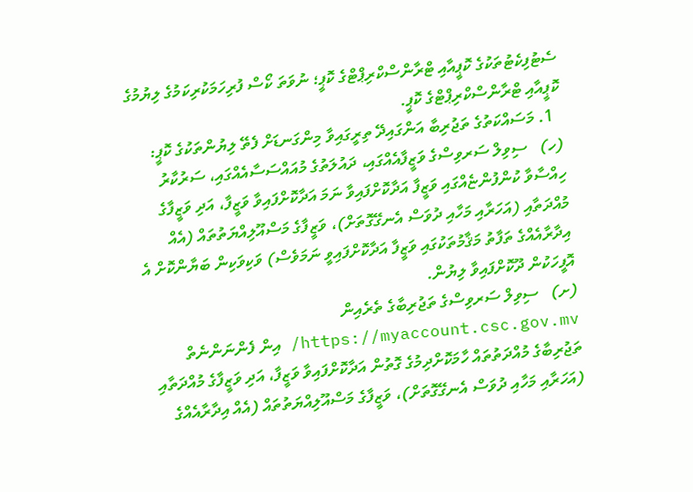ސެޓުފިކެޓުތަކުގެ ކޮޕީއާއި ޓްރާންސްކްރިޕްޓްގެ ކޮޕީ؛ ނުވަތަ ކޯސް ފުރިހަމަކުރިކަމުގެ ލިޔުމުގެ ކޮޕީއާއި ޓްރާންސްކްރިޕްޓްގެ ކޮޕީ.
  1. މަސައްކަތުގެ ތަޖުރިބާ އަންގައިދޭ ތިރީގައިވާ މިންގަނޑަށް ފެތޭ ލިޔުންތަކުގެ ކޮޕީ:
(ހ)   ސިވިލް ސަރވިސްގެ ވަޒީފާއެއްގައި، ދައުލަތުގެ މުއައްސަސާއެއްގައި، ސަރުކާރު ހިއްސާވާ ކުންފުންޏެއްގައި ވަޒީފާ އަދާކޮށްފައިވާ ނަމަ އަދާކޮށްފައިވާ ވަޒީފާ، އަދި ވަޒީފާގެ މުއްދަތާއި (އަހަރާއި މަހާއި ދުވަސް އެނގޭގޮތަށް)، ވަޒީފާގެ މަސްއޫލިއްޔަތުތައް (އެއް އިދާރާއެއްގެ ތަފާތު މަޤާމުތަކުގައި ވަޒީފާ އަދާކޮށްފައިވީ ނަމަވެސް) ވަކިވަކިން ބަޔާންކޮށް އެ އޮފީހަކުން ދޫކޮށްފައިވާ ލިޔުން.
(ށ)   ސިވިލް ސަރވިސްގެ ތަޖުރިބާގެ ތެރެއިން https://myaccount.csc.gov.mv/ އިން ފެންނަންނެތް ތަޖުރިބާގެ މުއްދަތުތައް ހާމަކޮށްދިމުގެ ގޮތުން އަދާކޮށްފައިވާ ވަޒީފާ، އަދި ވަޒީފާގެ މުއްދަތާއި (އަހަރާއި މަހާއި ދުވަސް އެނގޭގޮތަށް)، ވަޒީފާގެ މަސްއޫލިއްޔަތުތައް (އެއް އިދާރާއެއްގެ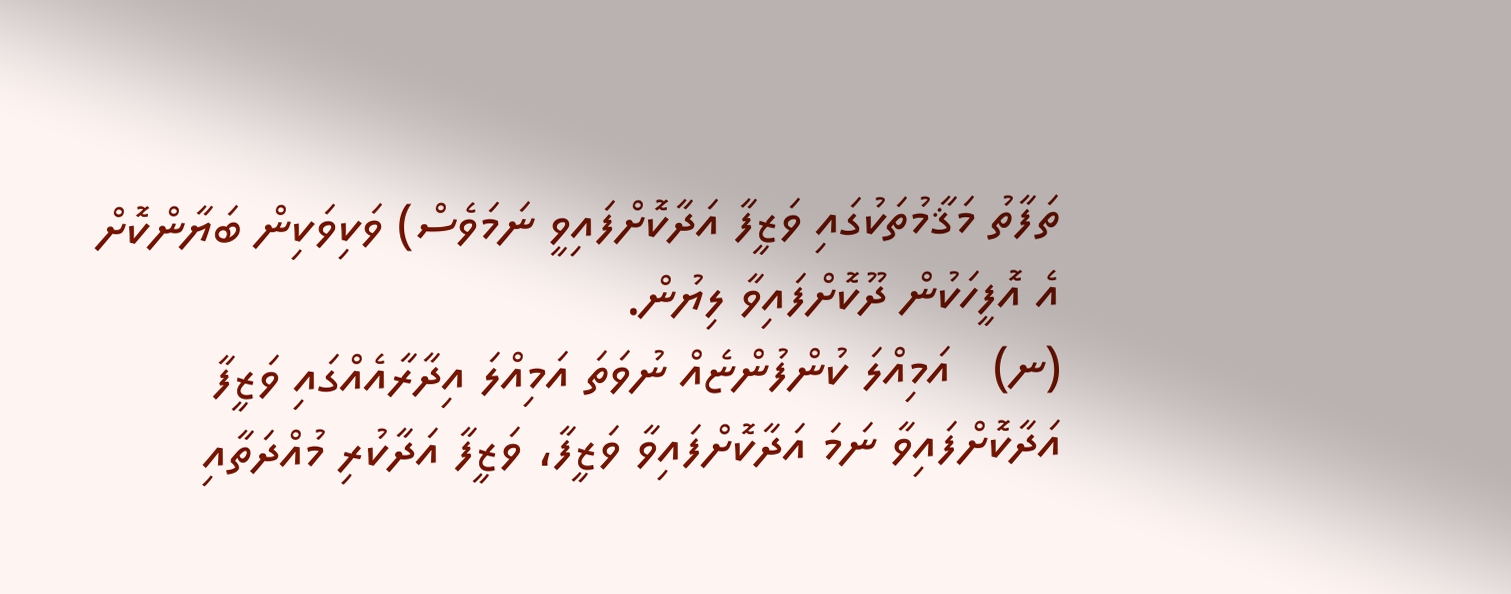ތަފާތު މަޤާމުތަކުގައި ވަޒީފާ އަދާކޮށްފައިވީ ނަމަވެސް) ވަކިވަކިން ބަޔާންކޮށް އެ އޮފީހަކުން ދޫކޮށްފައިވާ ލިޔުން.
(ނ)   އަމިއްލަ ކުންފުންޏެއް ނުވަތަ އަމިއްލަ އިދާރާއެއްގައި ވަޒީފާ އަދާކޮށްފައިވާ ނަމަ އަދާކޮށްފައިވާ ވަޒީފާ، ވަޒީފާ އަދާކުރި މުއްދަތާއި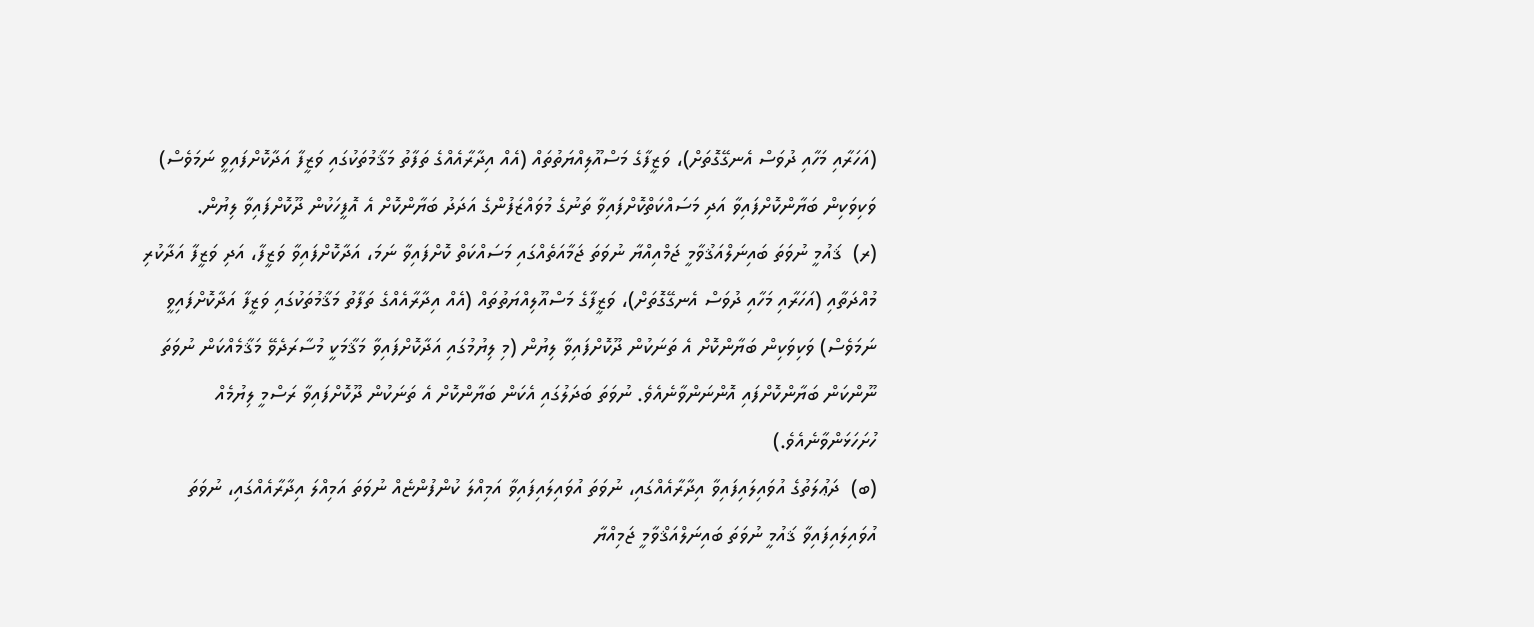(އަހަރާއި މަހާއި ދުވަސް އެނގޭގޮތަށް)، ވަޒީފާގެ މަސްއޫލިއްޔަތުތައް (އެއް އިދާރާއެއްގެ ތަފާތު މަޤާމުތަކުގައި ވަޒީފާ އަދާކޮށްފައިވީ ނަމަވެސް) ވަކިވަކިން ބަޔާންކޮށްފައިވާ އަދި މަސައްކަތްކޮށްފައިވާ ތަނުގެ މުވައްޒަފުންގެ އަދަދު ބަޔާންކޮށް އެ އޮފީހަކުން ދޫކޮށްފައިވާ ލިޔުން.
(ރ)  ޤައުމީ ނުވަތަ ބައިނަލްއަޤުވާމީ ޖަމްއިއްޔާ ނުވަތަ ޖަމާއަތެއްގައި މަސައްކަތް ކޮށްފައިވާ ނަމަ، އަދާކޮށްފައިވާ ވަޒީފާ، އަދި ވަޒީފާ އަދާކުރި މުއްދަތާއި (އަހަރާއި މަހާއި ދުވަސް އެނގޭގޮތަށް)، ވަޒީފާގެ މަސްއޫލިއްޔަތުތައް (އެއް އިދާރާއެއްގެ ތަފާތު މަޤާމުތަކުގައި ވަޒީފާ އަދާކޮށްފައިވީ ނަމަވެސް) ވަކިވަކިން ބަޔާންކޮށް އެ ތަނަކުން ދޫކޮށްފައިވާ ލިޔުން (މި ލިޔުމުގައި އަދާކޮށްފައިވާ މަޤާމަކީ މުސާރަދެވޭ މަޤާމެއްކަން ނުވަތަ ނޫންކަން ބަޔާންކޮށްފައި އޮންނަންވާނެއެވެ. ނުވަތަ ބަދަލުގައި އެކަން ބަޔާންކޮށް އެ ތަނަކުން ދޫކޮށްފައިވާ ރަސްމީ ލިޔުމެއް ހުށަހަޅަންވާނެއެވެ.)
(ބ)  ދަޢުލަތުގެ އުވައިލައިފައިވާ އިދާރާއެއްގައި، ނުވަތަ އުވައިލައިފައިވާ އަމިއްލަ ކުންފުންޏެއް ނުވަތަ އަމިއްލަ އިދާރާއެއްގައި، ނުވަތަ އުވައިލައިފައިވާ ޤައުމީ ނުވަތަ ބައިނަލްއަޤްވާމީ ޖަމިއްޔާ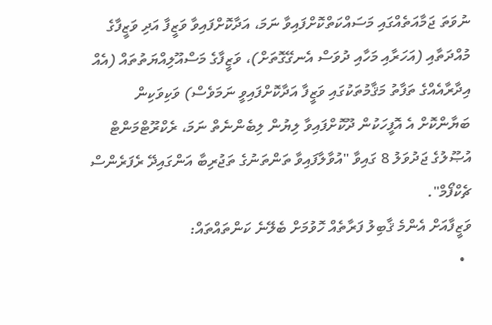ނުވަތަ ޖަމާއަތެއްގައި މަސައްކަތްކޮށްފައިވާ ނަމަ، އަދާކޮށްފައިވާ ވަޒީފާ އަދި ވަޒީފާގެ މުއްދަތާއި (އަހަރާއި މަހާއި ދުވަސް އެނގޭގޮތަށް)، ވަޒީފާގެ މަސްއޫލިއްޔަތުތައް (އެއް އިދާރާއެއްގެ ތަފާތު މަޤާމުތަކުގައި ވަޒީފާ އަދާކޮށްފައިވީ ނަމަވެސް) ވަކިވަކިން ބަޔާންކޮށް އެ އޮފީހަކުން ދޫކޮށްފައިވާ ލިޔުން ލިބެންނެތް ނަމަ، ރެކްރޫޓްމަންޓް އުޞޫލުގެ ޖަދުވަލު 8 ގައިވާ "އުވާލާފައިވާ ތަންތަނުގެ ތަޖުރިބާ އަންގައިދޭ ރެފަރެންސް ޗެކްފޯމް".
ވަޒީފާއަށް އެންމެ ޤާބިލު ފަރާތެއް ހޮވުމަށް ބެލޭނެ ކަންތައްތައް:
  •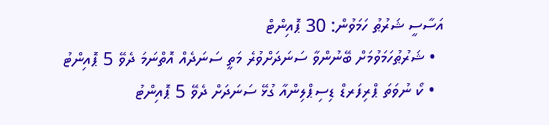އަސާސީ ޝަރުޠު ހަމަވުން: 30 ޕޮއިންޓް
  • ޝަރުޠުހަމަވުމަށް ބޭނުންވާ ސަނަދަށްވުރެ މަތީ ސަނަދެއް އޮތްނަމަ ދެވޭ 5 ޕޮއިންޓު
  • ކޯ ނުވަތަ ޕްރިފަރޑް ޑިސިޕްލިންއާ ގުޅޭ ސަނަދަށް ދެވޭ 5 ޕޮއިންޓު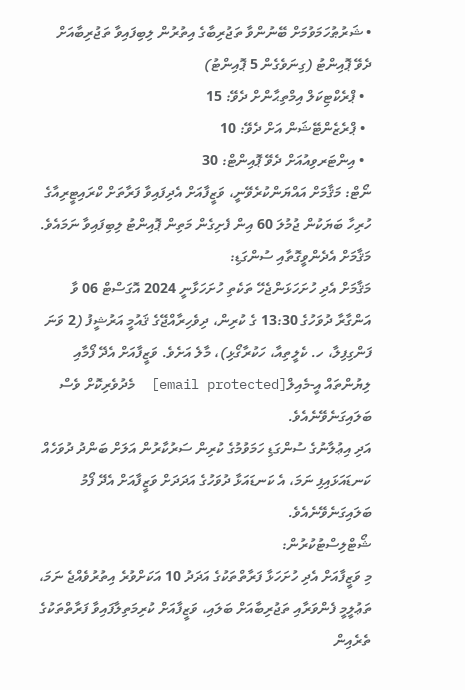• ޝަރުޠުހަމަވުމަށް ބޭނުންވާ ތަޖުރިބާގެ އިތުރުން ލިބިފައިވާ ތަޖުރިބާއަށް ދެވޭ ޕޮއިންޓު (ގިނަވެގެން 5 ޕޮއިންޓު)
  • ޕްރެކްޓިކަލް އިމްތިޙާންށް ދެވޭ: 15
  • ޕްރެޒެންޓޭޝަން އަށް ދެވޭ: 10
  • އިންޓަރވިއުއަށް ދެވޭ ޕޮއިންޓް: 30
ނޯޓް: މަޤާމަށް އައްޔަންކުރެވޭނީ، ވަޒީފާއަށް އެދިފައިވާ ފަރާތަށް ކްރައިޓީރިއާގެ ހުރިހާ ބަޔަކުން ޖުމުލަ 60 އިން ފެށިގެން މަތިން ޕޮއިންޓު ލިބިފައިވާ ނަމައެވެ.
މަޤާމަށް އެދެންވީގޮތާއި ސުންގަޑި:
މަޤާމަށް އެދި ހުށަހަޅަންޖެހޭ ތަކެތި ހުށަހަޅާނީ 2024 އޮގަސްޓް 06 ވާ އަންގާރާ ދުވަހުގެ 13:30 ގެ ކުރިން، ދިވެހިރާއްޖޭގެ ޤައުމީ އަރުޝީފު (2 ވަނަ ފަންގިފިލާ، ހ. ކެލީތިއާ، ހަކުރާގޯޅި)، މާލެ އަށެވެ. ވަޒީފާއަށް އެދޭ ފޯމާއި ލިޔުންތައް އީ-މެއިލް[email protected]  މެދުވެރިކޮށް ވެސް ބަލައިގަނެވޭނެއެވެ.
އަދި އިޢުލާނުގެ ސުންގަޑި ހަމަވުމުގެ ކުރިން ސަރުކާރުން އަލަށް ބަންދު ދުވަހެއް ކަނޑައަޅައިފި ނަމަ، އެ ކަނޑައަޅާ ދުވަހުގެ އަދަދަށް ވަޒީފާއަށް އެދޭ ފޯމު ބަލައިގަނެވޭނެއެވެ.
ޝޯޓްލިސްޓުކުރުން:
މި ވަޒީފާއަށް އެދި ހުށަހަޅާ ފަރާތްތަކުގެ އަދަދު 10 އަކަށްވުރެ އިތުރުވެއްޖެ ނަމަ، ތަޢުލީމީ ފެންވަރާއި ތަޖުރިބާއަށް ބަލައި، ވަޒީފާއަށް ކުރިމަތިލާފައިވާ ފަރާތްތަކުގެ ތެރެއިން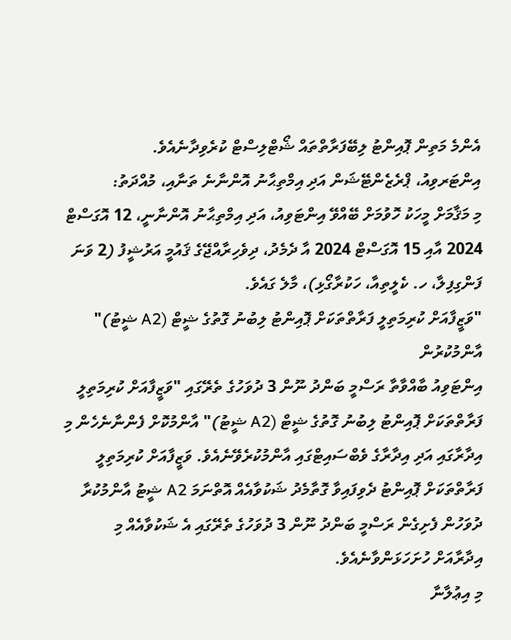އެންމެ މަތިން ޕޮއިންޓު ލިބޭފަރާތްތައް ޝޯޓްލިސްޓް ކުރެވިދާނެއެވެ.
އިންޓަރވިއު، ޕްރެޒެންޓޭޝަން އަދި އިމްތިޙާނު އޮންނާނެ ތަނާއި، މުއްދަތު:
މި މަޤާމަށް މީހަކު ހޮވުމަށް ބޭއްވޭ އިންޓަވިއު، އަދި އިމްތިޙާނު އޮންނާނީ، 12 އޮގަސްޓް 2024 އާއި 15 އޮގަސްޓް 2024 އާ ދެމެދު، ދިވެހިރާއްޖޭގެ ޤައުމީ އަރުޝީފު (2 ވަނަ ފަންގިފިލާ، ހ. ކެލީތިއާ، ހަކުރާގޯޅި)، މާލެ ގައެވެ.
"ވަޒީފާއަށް ކުރިމަތިލީ ފަރާތްތަކަށް ޕޮއިންޓު ލިބުނު ގޮތުގެ ޝީޓް (A2 ޝީޓު)" އާންމުކުރުން
އިންޓަވިއު ބާއްވާތާ ރަސްމީ ބަންދު ނޫން 3 ދުވަހުގެ ތެރޭގައި "ވަޒީފާއަށް ކުރިމަތިލީ ފަރާތްތަކަށް ޕޮއިންޓު ލިބުނު ގޮތުގެ ޝީޓް (A2 ޝީޓު)" އާންމުކޮށް ފެންނާނެހެން މި އިދާރާގައި އަދި އިދާރާގެ ވެބްސައިޓްގައި އާންމުކުރެވޭނެއެވެ. ވަޒީފާއަށް ކުރިމަތިލީ ފަރާތްތަކަށް ޕޮއިންޓު ދެވިފައިވާ ގޮތާމެދު ޝަކުވާއެއް އޮތްނަމަ A2 ޝީޓު އާންމުކުރާ ދުވަހުން ފެށިގެން ރަސްމީ ބަންދު ނޫން 3 ދުވަހުގެ ތެރޭގައި އެ ޝަކުވާއެއް މި އިދާރާއަށް ހުށަހަޅަންވާނެއެވެ.
މި އިޢުލާނާ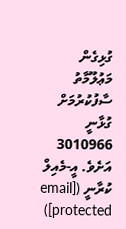ގުޅިގެން މަޢުލޫމާތު ސާފުކުރުމަށް ގުޅާނީ 3010966 އަށެވެ. އީ-މެއިލް ކުރާނީ ([email protected])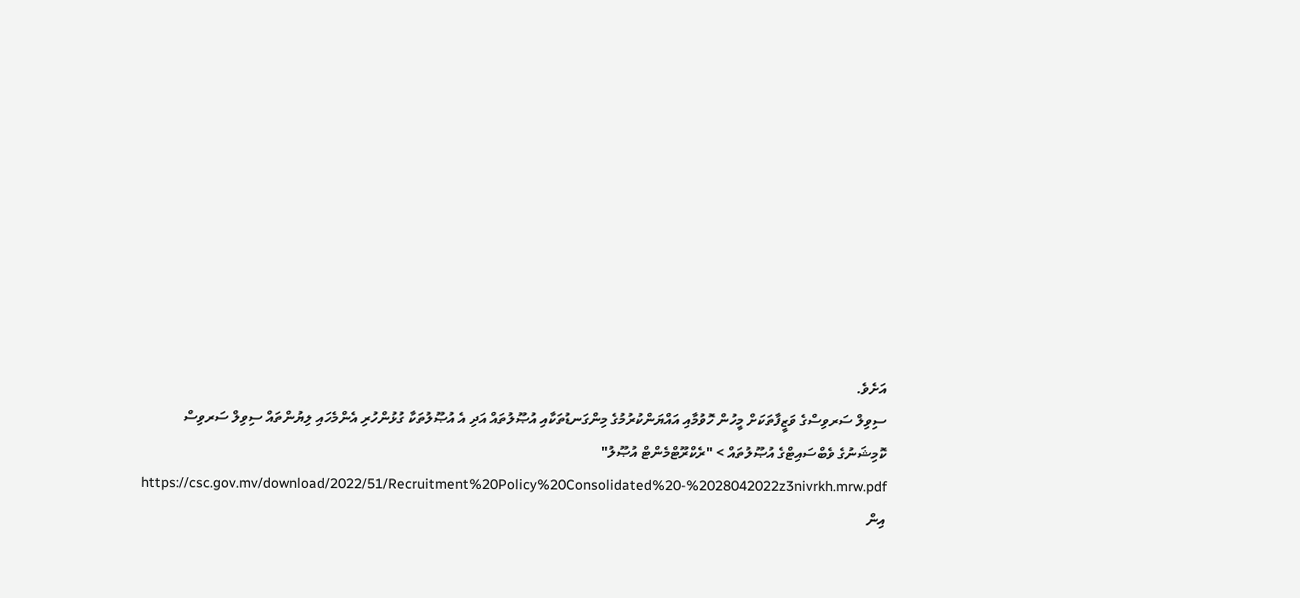އަށެވެ.
ސިވިލް ސަރވިސްގެ ވަޒީފާތަކަށް މީހުން ހޮވުމާއި އައްޔަންކުރުމުގެ މިންގަނޑުތަކާއި އުޞޫލުތައް އަދި އެ އުޞޫލުތަކާ ގުޅުންހުރި އެންމެހައި ލިޔުންތައް ސިވިލް ސަރވިސް ކޮމިޝަނުގެ ވެބްސައިޓްގެ އުޞޫލުތައް > "ރެކްރޫޓްމެންޓް އުޞޫލު" https://csc.gov.mv/download/2022/51/Recruitment%20Policy%20Consolidated%20-%2028042022z3nivrkh.mrw.pdf އިން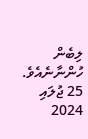ލިބެން ހުންނާނެއެވެ.
25 ޖުލައި 2024